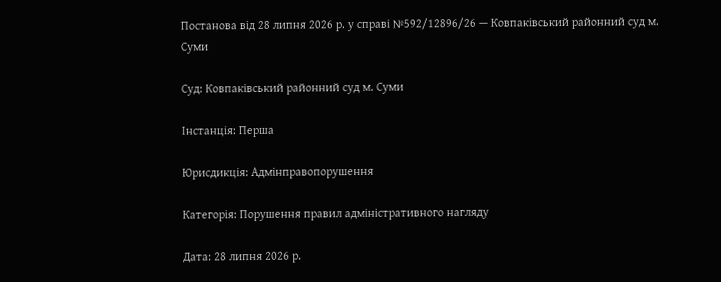Постанова від 28 липня 2026 р. у справі №592/12896/26 — Ковпаківський районний суд м. Суми

Суд: Ковпаківський районний суд м. Суми

Інстанція: Перша

Юрисдикція: Адмінправопорушення

Категорія: Порушення правил адміністративного нагляду

Дата: 28 липня 2026 р.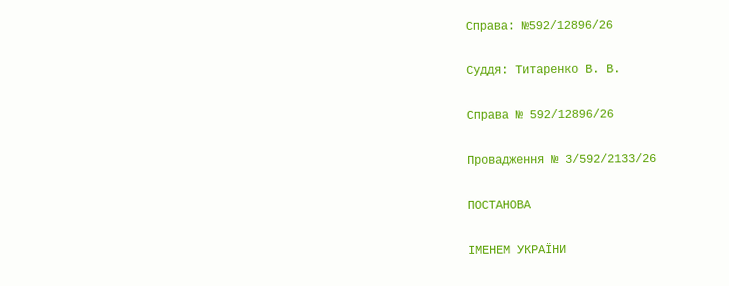Справа: №592/12896/26

Суддя: Титаренко В. В.

Справа № 592/12896/26

Провадження № 3/592/2133/26

ПОСТАНОВА

ІМЕНЕМ УКРАЇНИ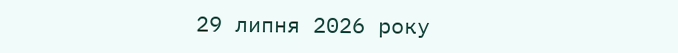29 липня 2026 року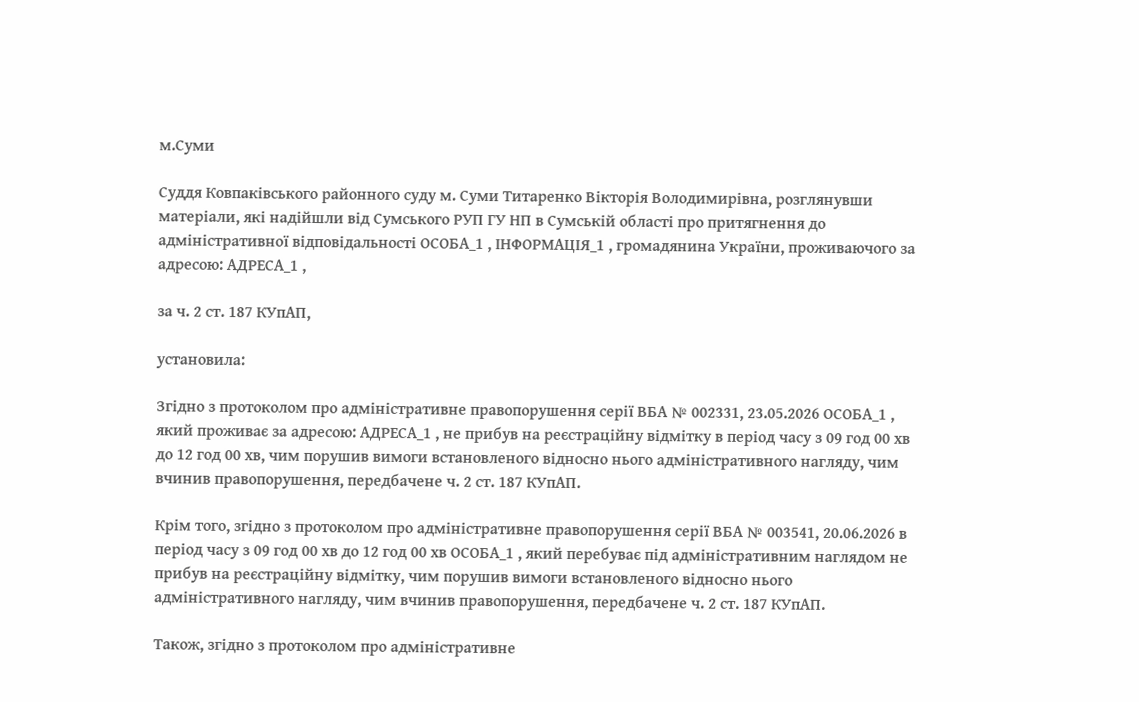м.Суми

Суддя Ковпаківського районного суду м. Суми Титаренко Вікторія Володимирівна, розглянувши матеріали, які надійшли від Сумського РУП ГУ НП в Сумській області про притягнення до адміністративної відповідальності ОСОБА_1 , ІНФОРМАЦІЯ_1 , громадянина України, проживаючого за адресою: АДРЕСА_1 ,

за ч. 2 ст. 187 КУпАП,

установила:

Згідно з протоколом про адміністративне правопорушення серії ВБА № 002331, 23.05.2026 ОСОБА_1 , який проживає за адресою: АДРЕСА_1 , не прибув на реєстраційну відмітку в період часу з 09 год 00 хв до 12 год 00 хв, чим порушив вимоги встановленого відносно нього адміністративного нагляду, чим вчинив правопорушення, передбачене ч. 2 ст. 187 КУпАП.

Крім того, згідно з протоколом про адміністративне правопорушення серії ВБА № 003541, 20.06.2026 в період часу з 09 год 00 хв до 12 год 00 хв ОСОБА_1 , який перебуває під адміністративним наглядом не прибув на реєстраційну відмітку, чим порушив вимоги встановленого відносно нього адміністративного нагляду, чим вчинив правопорушення, передбачене ч. 2 ст. 187 КУпАП.

Також, згідно з протоколом про адміністративне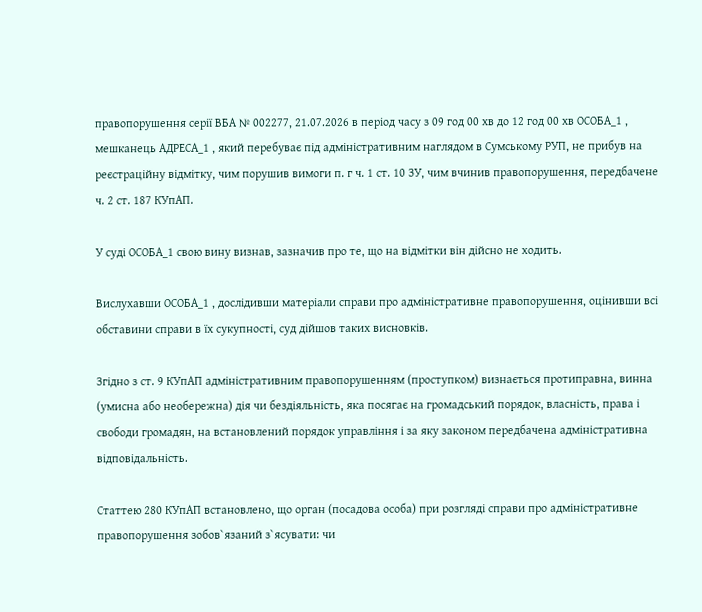правопорушення серії ВБА № 002277, 21.07.2026 в період часу з 09 год 00 хв до 12 год 00 хв ОСОБА_1 , мешканець АДРЕСА_1 , який перебуває під адміністративним наглядом в Сумському РУП, не прибув на реєстраційну відмітку, чим порушив вимоги п. г ч. 1 ст. 10 ЗУ, чим вчинив правопорушення, передбачене ч. 2 ст. 187 КУпАП.

У суді ОСОБА_1 свою вину визнав, зазначив про те, що на відмітки він дійсно не ходить.

Вислухавши ОСОБА_1 , дослідивши матеріали справи про адміністративне правопорушення, оцінивши всі обставини справи в їх сукупності, суд дійшов таких висновків.

Згідно з ст. 9 КУпАП адміністративним правопорушенням (проступком) визнається протиправна, винна (умисна або необережна) дія чи бездіяльність, яка посягає на громадський порядок, власність, права і свободи громадян, на встановлений порядок управління і за яку законом передбачена адміністративна відповідальність.

Статтею 280 КУпАП встановлено, що орган (посадова особа) при розгляді справи про адміністративне правопорушення зобов`язаний з`ясувати: чи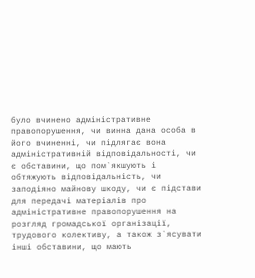було вчинено адміністративне правопорушення, чи винна дана особа в його вчиненні, чи підлягає вона адміністративній відповідальності, чи є обставини, що пом`якшують і обтяжують відповідальність, чи заподіяно майнову шкоду, чи є підстави для передачі матеріалів про адміністративне правопорушення на розгляд громадської організації, трудового колективу, а також з`ясувати інші обставини, що мають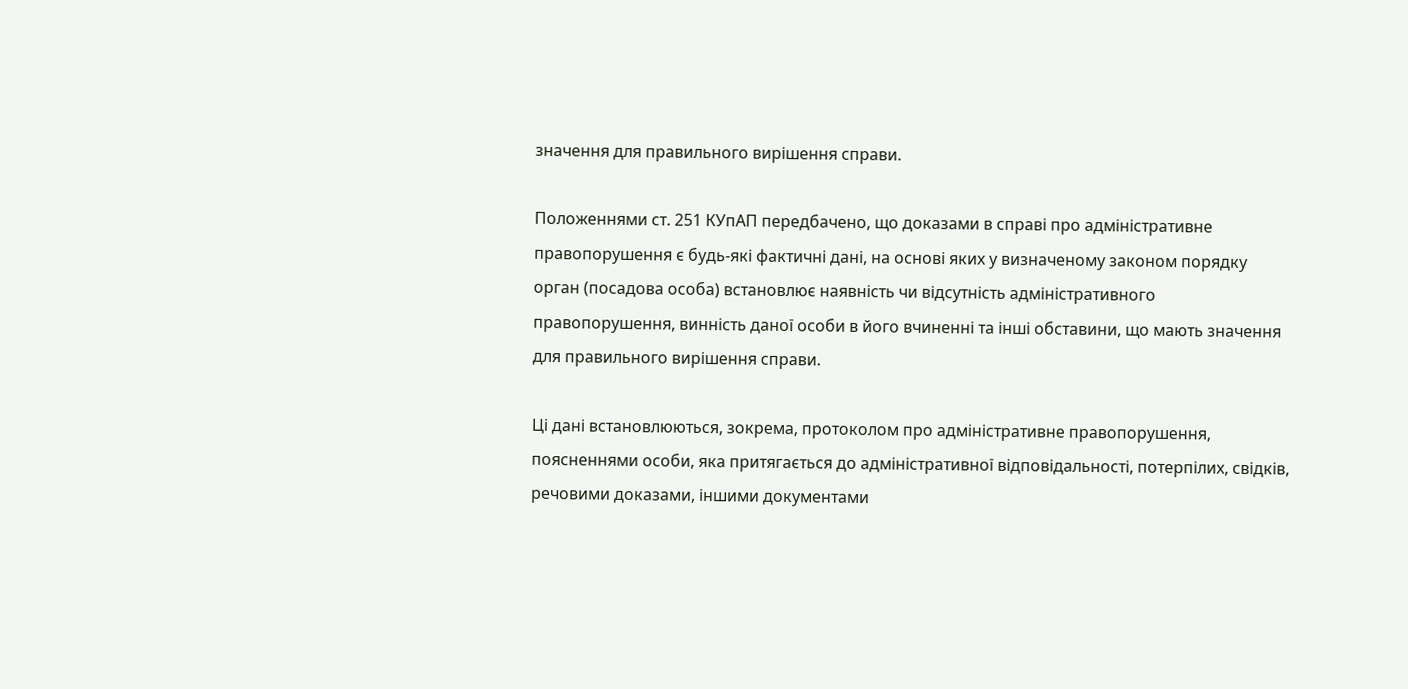значення для правильного вирішення справи.

Положеннями ст. 251 КУпАП передбачено, що доказами в справі про адміністративне правопорушення є будь-які фактичні дані, на основі яких у визначеному законом порядку орган (посадова особа) встановлює наявність чи відсутність адміністративного правопорушення, винність даної особи в його вчиненні та інші обставини, що мають значення для правильного вирішення справи.

Ці дані встановлюються, зокрема, протоколом про адміністративне правопорушення, поясненнями особи, яка притягається до адміністративної відповідальності, потерпілих, свідків, речовими доказами, іншими документами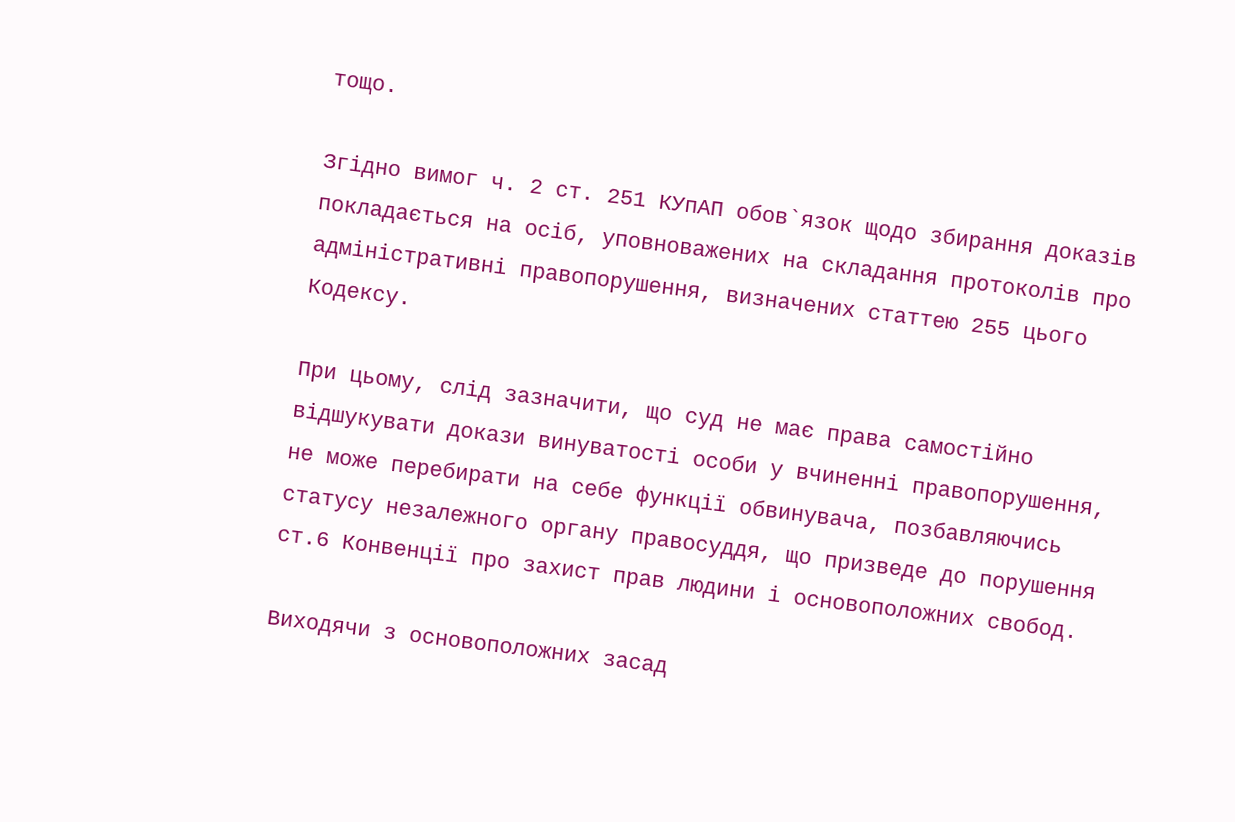тощо.

Згідно вимог ч. 2 ст. 251 КУпАП обов`язок щодо збирання доказів покладається на осіб, уповноважених на складання протоколів про адміністративні правопорушення, визначених статтею 255 цього Кодексу.

При цьому, слід зазначити, що суд не має права самостійно відшукувати докази винуватості особи у вчиненні правопорушення, не може перебирати на себе функції обвинувача, позбавляючись статусу незалежного органу правосуддя, що призведе до порушення ст.6 Конвенції про захист прав людини і основоположних свобод.

Виходячи з основоположних засад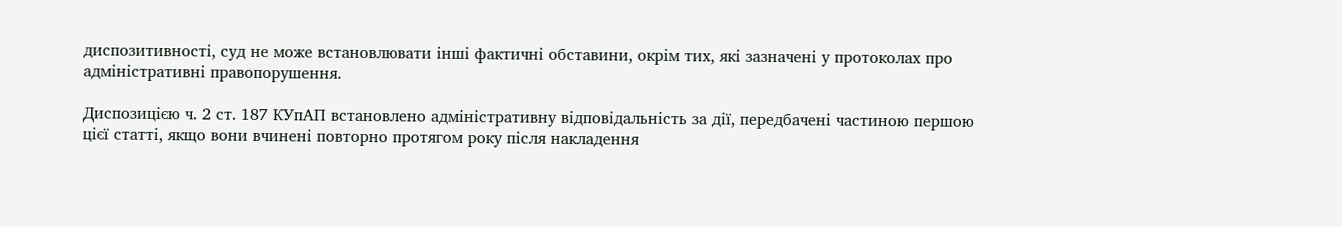диспозитивності, суд не може встановлювати інші фактичні обставини, окрім тих, які зазначені у протоколах про адміністративні правопорушення.

Диспозицією ч. 2 ст. 187 КУпАП встановлено адміністративну відповідальність за дії, передбачені частиною першою цієї статті, якщо вони вчинені повторно протягом року після накладення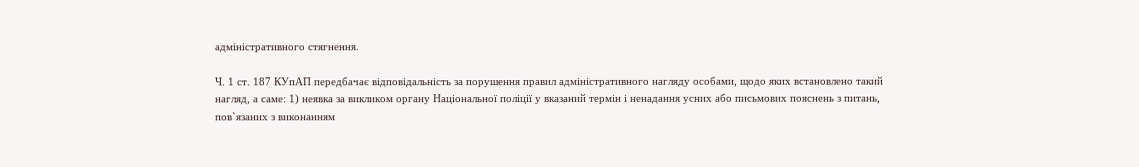адміністративного стягнення.

Ч. 1 ст. 187 КУпАП передбачає відповідальність за порушення правил адміністративного нагляду особами, щодо яких встановлено такий нагляд, а саме: 1) неявка за викликом органу Національної поліції у вказаний термін і ненадання усних або письмових пояснень з питань, пов`язаних з виконанням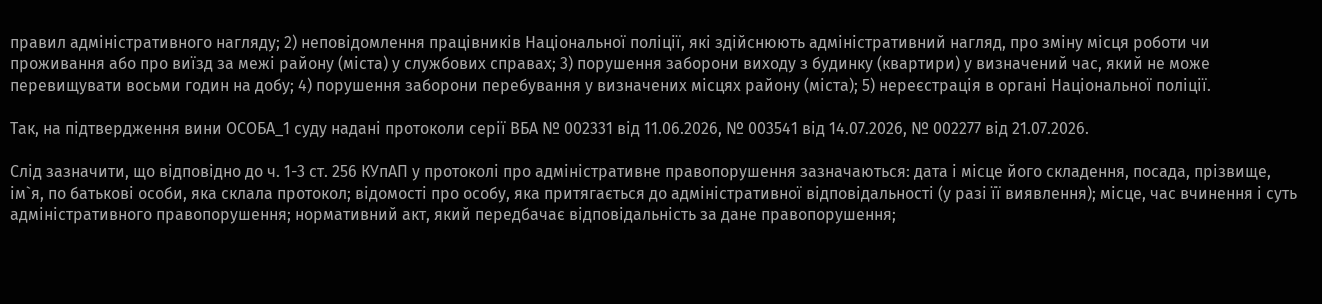правил адміністративного нагляду; 2) неповідомлення працівників Національної поліції, які здійснюють адміністративний нагляд, про зміну місця роботи чи проживання або про виїзд за межі району (міста) у службових справах; 3) порушення заборони виходу з будинку (квартири) у визначений час, який не може перевищувати восьми годин на добу; 4) порушення заборони перебування у визначених місцях району (міста); 5) нереєстрація в органі Національної поліції.

Так, на підтвердження вини ОСОБА_1 суду надані протоколи серії ВБА № 002331 від 11.06.2026, № 003541 від 14.07.2026, № 002277 від 21.07.2026.

Слід зазначити, що відповідно до ч. 1-3 ст. 256 КУпАП у протоколі про адміністративне правопорушення зазначаються: дата і місце його складення, посада, прізвище, ім`я, по батькові особи, яка склала протокол; відомості про особу, яка притягається до адміністративної відповідальності (у разі її виявлення); місце, час вчинення і суть адміністративного правопорушення; нормативний акт, який передбачає відповідальність за дане правопорушення;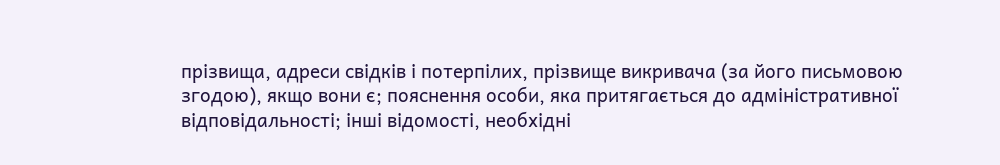прізвища, адреси свідків і потерпілих, прізвище викривача (за його письмовою згодою), якщо вони є; пояснення особи, яка притягається до адміністративної відповідальності; інші відомості, необхідні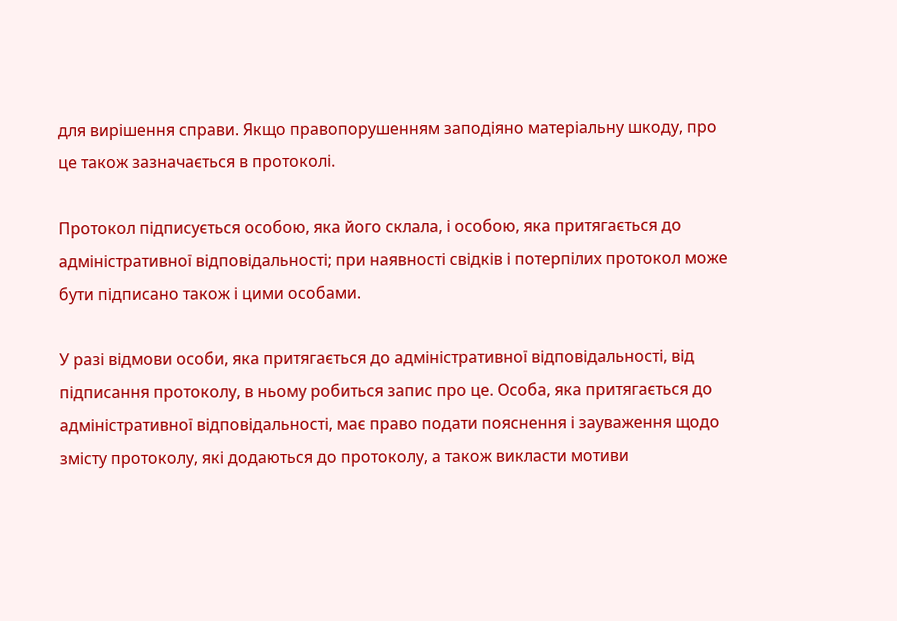для вирішення справи. Якщо правопорушенням заподіяно матеріальну шкоду, про це також зазначається в протоколі.

Протокол підписується особою, яка його склала, і особою, яка притягається до адміністративної відповідальності; при наявності свідків і потерпілих протокол може бути підписано також і цими особами.

У разі відмови особи, яка притягається до адміністративної відповідальності, від підписання протоколу, в ньому робиться запис про це. Особа, яка притягається до адміністративної відповідальності, має право подати пояснення і зауваження щодо змісту протоколу, які додаються до протоколу, а також викласти мотиви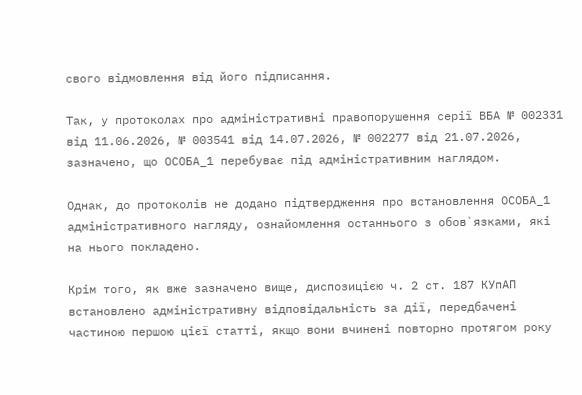свого відмовлення від його підписання.

Так, у протоколах про адміністративні правопорушення серії ВБА № 002331 від 11.06.2026, № 003541 від 14.07.2026, № 002277 від 21.07.2026, зазначено, що ОСОБА_1 перебуває під адміністративним наглядом.

Однак, до протоколів не додано підтвердження про встановлення ОСОБА_1 адміністративного нагляду, ознайомлення останнього з обов`язками, які на нього покладено.

Крім того, як вже зазначено вище, диспозицією ч. 2 ст. 187 КУпАП встановлено адміністративну відповідальність за дії, передбачені частиною першою цієї статті, якщо вони вчинені повторно протягом року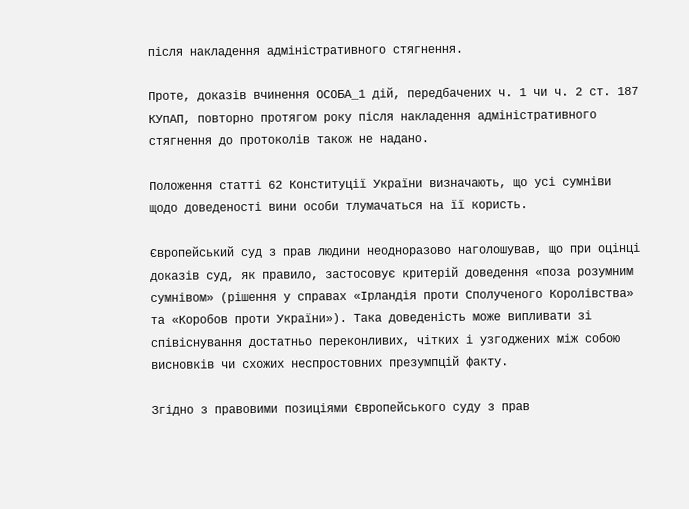після накладення адміністративного стягнення.

Проте, доказів вчинення ОСОБА_1 дій, передбачених ч. 1 чи ч. 2 ст. 187 КУпАП, повторно протягом року після накладення адміністративного стягнення до протоколів також не надано.

Положення статті 62 Конституції України визначають, що усі сумніви щодо доведеності вини особи тлумачаться на її користь.

Європейський суд з прав людини неодноразово наголошував, що при оцінці доказів суд, як правило, застосовує критерій доведення «поза розумним сумнівом» (рішення у справах «Ірландія проти Сполученого Королівства» та «Коробов проти України»). Така доведеність може випливати зі співіснування достатньо переконливих, чітких і узгоджених між собою висновків чи схожих неспростовних презумпцій факту.

Згідно з правовими позиціями Європейського суду з прав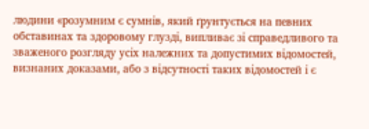людини «розумним є сумнів, який ґрунтується на певних обставинах та здоровому глузді, випливає зі справедливого та зваженого розгляду усіх належних та допустимих відомостей, визнаних доказами, або з відсутності таких відомостей і є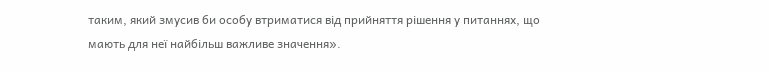таким, який змусив би особу втриматися від прийняття рішення у питаннях, що мають для неї найбільш важливе значення».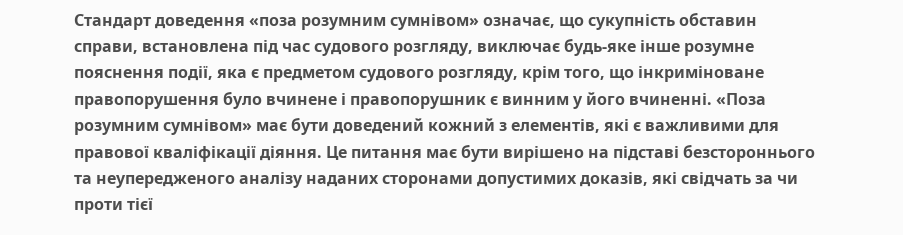Стандарт доведення «поза розумним сумнівом» означає, що сукупність обставин справи, встановлена під час судового розгляду, виключає будь-яке інше розумне пояснення події, яка є предметом судового розгляду, крім того, що інкриміноване правопорушення було вчинене і правопорушник є винним у його вчиненні. «Поза розумним сумнівом» має бути доведений кожний з елементів, які є важливими для правової кваліфікації діяння. Це питання має бути вирішено на підставі безстороннього та неупередженого аналізу наданих сторонами допустимих доказів, які свідчать за чи проти тієї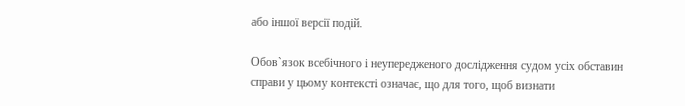або іншої версії подій.

Обов`язок всебічного і неупередженого дослідження судом усіх обставин справи у цьому контексті означає, що для того, щоб визнати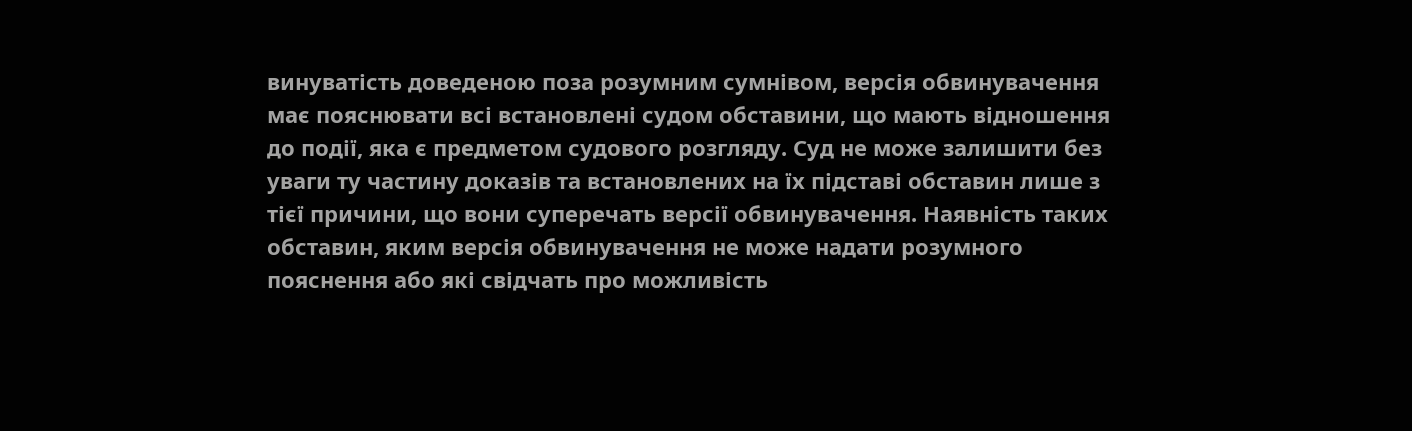винуватість доведеною поза розумним сумнівом, версія обвинувачення має пояснювати всі встановлені судом обставини, що мають відношення до події, яка є предметом судового розгляду. Суд не може залишити без уваги ту частину доказів та встановлених на їх підставі обставин лише з тієї причини, що вони суперечать версії обвинувачення. Наявність таких обставин, яким версія обвинувачення не може надати розумного пояснення або які свідчать про можливість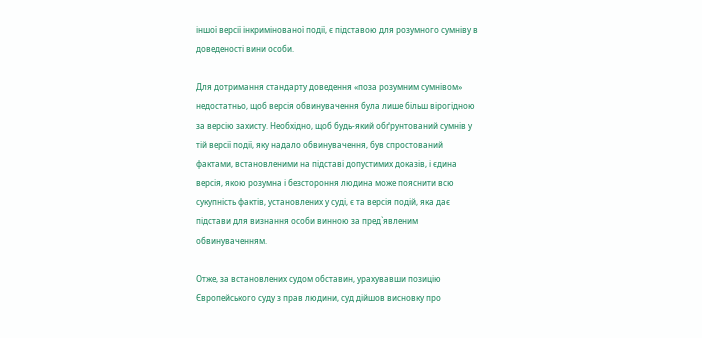іншої версії інкримінованої події, є підставою для розумного сумніву в доведеності вини особи.

Для дотримання стандарту доведення «поза розумним сумнівом» недостатньо, щоб версія обвинувачення була лише більш вірогідною за версію захисту. Необхідно, щоб будь-який обґрунтований сумнів у тій версії події, яку надало обвинувачення, був спростований фактами, встановленими на підставі допустимих доказів, і єдина версія, якою розумна і безстороння людина може пояснити всю сукупність фактів, установлених у суді, є та версія подій, яка дає підстави для визнання особи винною за пред`явленим обвинуваченням.

Отже, за встановлених судом обставин, урахувавши позицію Європейського суду з прав людини, суд дійшов висновку про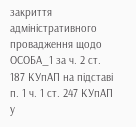закриття адміністративного провадження щодо ОСОБА_1 за ч. 2 ст. 187 КУпАП на підставі п. 1 ч. 1 ст. 247 КУпАП у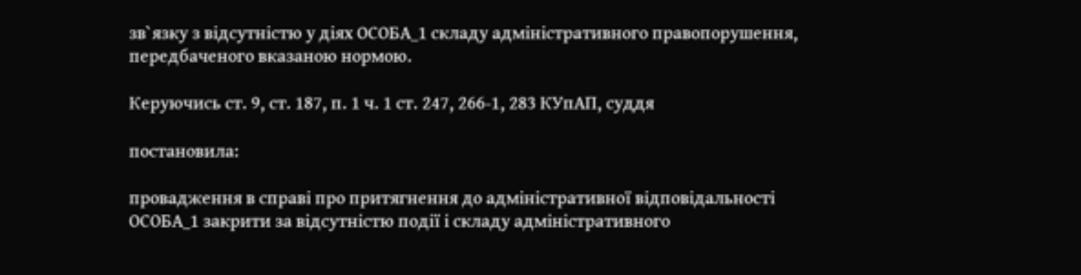зв`язку з відсутністю у діях ОСОБА_1 складу адміністративного правопорушення, передбаченого вказаною нормою.

Керуючись ст. 9, ст. 187, п. 1 ч. 1 ст. 247, 266-1, 283 КУпАП, суддя

постановила:

провадження в справі про притягнення до адміністративної відповідальності ОСОБА_1 закрити за відсутністю події і складу адміністративного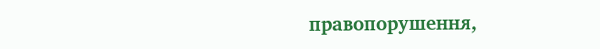правопорушення,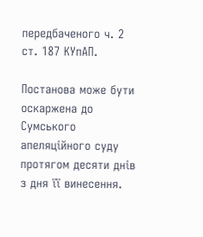передбаченого ч. 2 ст. 187 КУпАП.

Постанова може бути оскаржена до Сумського апеляційного суду протягом десяти днів з дня її винесення.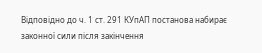Відповідно до ч. 1 ст. 291 КУпАП постанова набирає законної сили після закінчення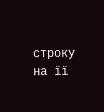строку на її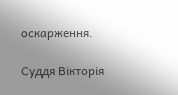оскарження.

Суддя Вікторія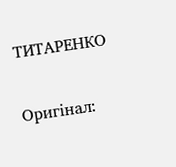ТИТАРЕНКО

Оригінал: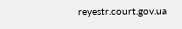reyestr.court.gov.ua